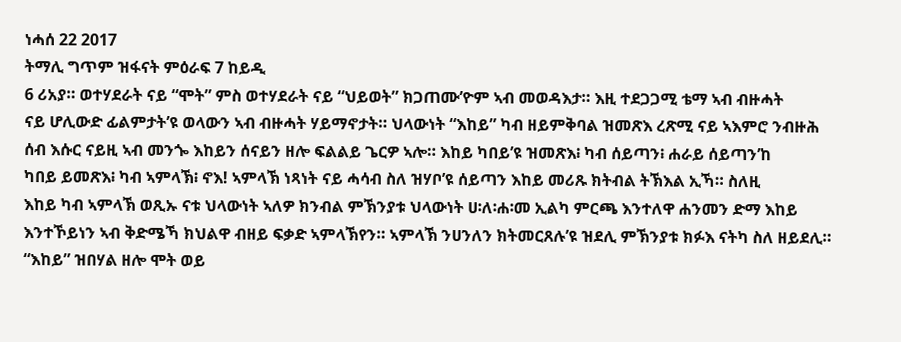ነሓሰ 22 2017
ትማሊ ግጥም ዝፋናት ምዕራፍ 7 ከይዲ
6 ሪአያ። ወተሃደራት ናይ “ሞት” ምስ ወተሃደራት ናይ “ህይወት” ክጋጠሙ’ዮም ኣብ መወዳእታ። እዚ ተደጋጋሚ ቴማ ኣብ ብዙሓት
ናይ ሆሊውድ ፊልምታት’ዩ ወላውን ኣብ ብዙሓት ሃይማኖታት። ህላውነት “እከይ” ካብ ዘይምቅባል ዝመጽእ ረጽሚ ናይ ኣእምሮ ንብዙሕ
ሰብ እሱር ናይዚ ኣብ መንጐ እከይን ሰናይን ዘሎ ፍልልይ ጌርዎ ኣሎ። እከይ ካበይ’ዩ ዝመጽእ፧ ካብ ሰይጣን፧ ሐራይ ሰይጣን’ከ
ካበይ ይመጽእ፧ ካብ ኣምላኽ፧ ኖእ! ኣምላኽ ነጻነት ናይ ሓሳብ ስለ ዝሃቦ’ዩ ሰይጣን እከይ መሪጹ ክትብል ትኽእል ኢኻ። ስለዚ
እከይ ካብ ኣምላኽ ወጺኡ ናቱ ህላውነት ኣለዎ ክንብል ምኽንያቱ ህላውነት ሀ፡ለ፡ሐ፡መ ኢልካ ምርጫ እንተለዋ ሐንመን ድማ እከይ
እንተኾይነን ኣብ ቅድሜኻ ክህልዋ ብዘይ ፍቃድ ኣምላኽየን። ኣምላኽ ንሀንለን ክትመርጸሉ’ዩ ዝደሊ ምኽንያቱ ክፉእ ናትካ ስለ ዘይደሊ።
“እከይ” ዝበሃል ዘሎ ሞት ወይ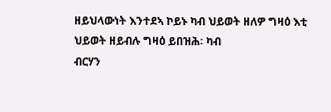ዘይህላውነት እንተደኣ ኮይኑ ካብ ህይወት ዘለዎ ግዛዕ እቲ ህይወት ዘይብሉ ግዛዕ ይበዝሕ፡ ካብ
ብርሃን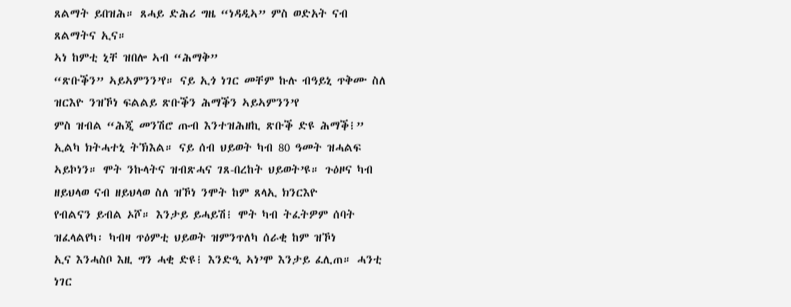ጸልማት ይበዝሕ። ጸሓይ ድሕሪ ግዜ “ነዳዲኣ” ምስ ወድአት ናብ ጸልማትና ኢና።
ኣነ ከምቲ ኒቸ ዝበሎ ኣብ “ሕማቅ”
“ጽቡቕን” ኣይኣምንን’የ። ናይ ኢጎ ነገር መቸም ኩሉ ብዓይኒ ጥቅሙ ስለ ዝርእዮ ንዝኾነ ፍልልይ ጽቡቕን ሕማቕን ኣይኣምንን’የ
ምስ ዝብል “ሕጂ መንሽሮ ጡብ እንተዝሕዘኪ ጽቡቕ ድዩ ሕማቕ፧” ኢልካ ክትሓተኒ ትኽእል። ናይ ሰብ ህይወት ካብ 80 ዓመት ዝሓልፍ
ኣይኮነን። ሞት ንኩላትና ዝብጽሓና ገጸ-በረከት ህይወት’ዩ። ጉዕዞና ካብ ዘይህላወ ናብ ዘይህላወ ስለ ዝኾነ ንሞት ከም ጸላኢ ክንርእዮ
የብልናን ይብል ኦሾ። እንታይ ይሓይሽ፧ ሞት ካብ ትፈትዎም ሰባት ዝፈላልየካ፡ ካብዛ ጥዕምቲ ህይወት ዝምንጥለካ ሰራቂ ከም ዝኾነ
ኢና እንሓስቦ እዚ ግን ሓቂ ድዩ፧ እንድዒ ኣነ’ሞ እንታይ ፈሊጠ። ሓንቲ ነገር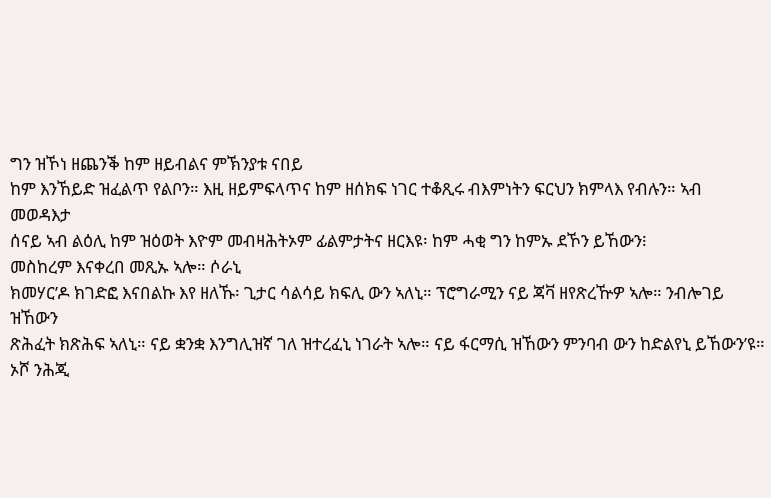ግን ዝኾነ ዘጨንቕ ከም ዘይብልና ምኽንያቱ ናበይ
ከም እንኸይድ ዝፈልጥ የልቦን። እዚ ዘይምፍላጥና ከም ዘሰክፍ ነገር ተቆጺሩ ብእምነትን ፍርህን ክምላእ የብሉን። ኣብ መወዳእታ
ሰናይ ኣብ ልዕሊ ከም ዝዕወት እዮም መብዛሕትኦም ፊልምታትና ዘርእዩ፡ ከም ሓቂ ግን ከምኡ ደኾን ይኸውን፧
መስከረም እናቀረበ መጺኡ ኣሎ። ሶራኒ
ክመሃር’ዶ ክገድፎ እናበልኩ እየ ዘለኹ፡ ጊታር ሳልሳይ ክፍሊ ውን ኣለኒ። ፕሮግራሚን ናይ ጃቫ ዘየጽረዅዎ ኣሎ። ንብሎገይ ዝኸውን
ጽሕፈት ክጽሕፍ ኣለኒ። ናይ ቋንቋ እንግሊዝኛ ገለ ዝተረፈኒ ነገራት ኣሎ። ናይ ፋርማሲ ዝኸውን ምንባብ ውን ከድልየኒ ይኸውን’ዩ።
ኦሾ ንሕጂ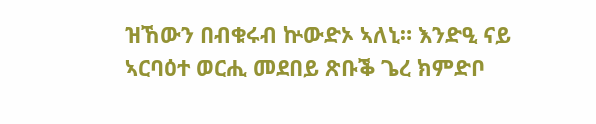ዝኸውን በብቁሩብ ኵውድኦ ኣለኒ። እንድዒ ናይ ኣርባዕተ ወርሒ መደበይ ጽቡቕ ጌረ ክምድቦ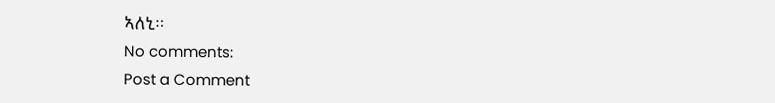ኣለኒ።
No comments:
Post a Comment